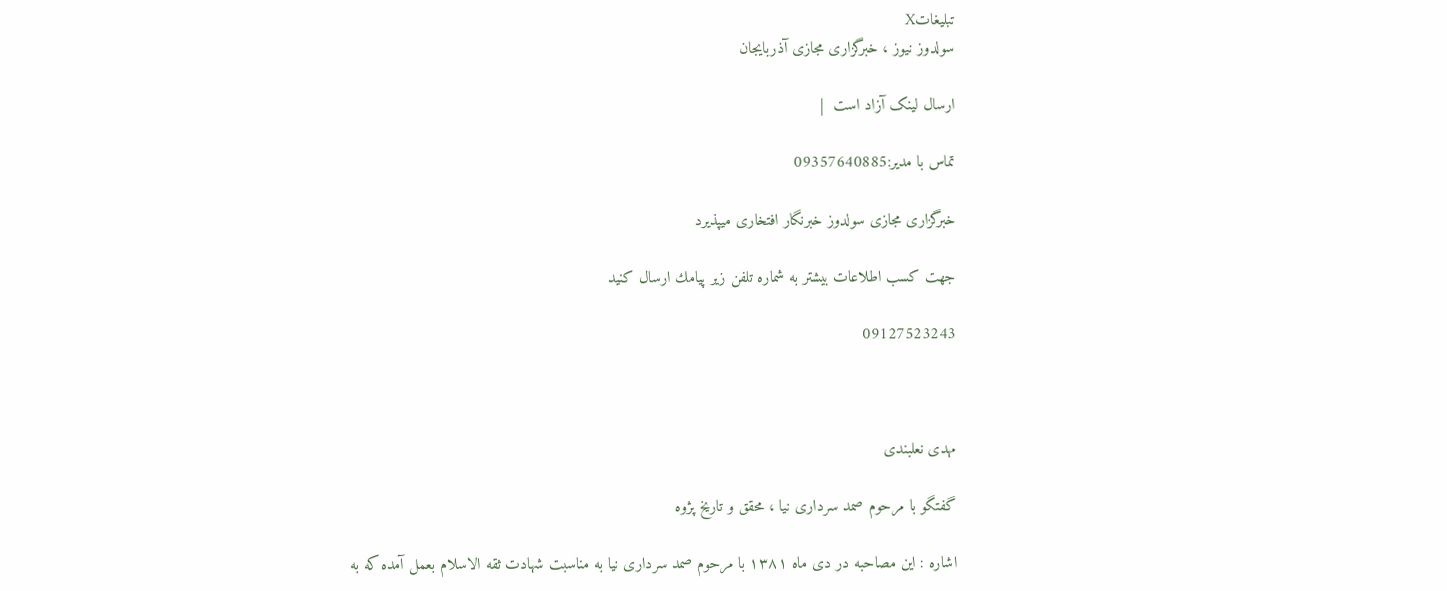تبليغاتX
سولدوز نيوز ، خبرگزاری مجازی آذربایجان

ارسال لینک آزاد است  |

تماس با مدیر:09357640885

خبرگزاری مجازی سولدوز خبرنگار افتخاری ميپذيرد

جهت كسب اطلاعات بيشتر به شماره تلفن زير پيامك ارسال كنيد

09127523243



مهدی نعلبندی

گفتگو با مرحوم صمد سرداری نیا ، محقق و تاریخ پژوه

اشاره : این مصاحبه در دی ماه ۱۳۸۱ با مرحوم صمد سرداری نیا به مناسبت شهادت ثقه الاسلام بعمل آمده که به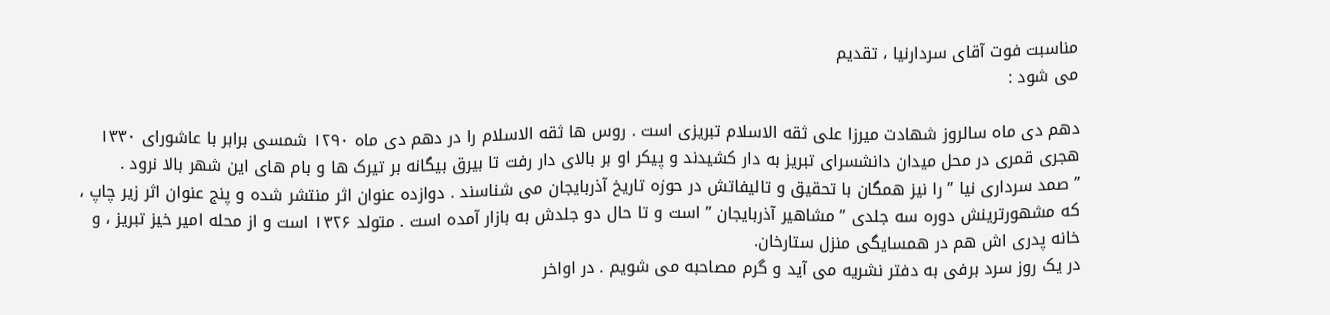مناسبت فوت آقای سردارنیا ، تقدیم
می شود :

دهم دی ماه سالروز شهادت میرزا علی ثقه الاسلام تبریزی است . روس ها ثقه الاسلام را در دهم دی ماه ۱۲۹۰ شمسی برابر با عاشورای ۱۳۳۰ هجری قمری در محل میدان دانشسرای تبریز به دار کشیدند و پیکر او بر بالای دار رفت تا بیرق بیگانه بر تیرک ها و بام های این شهر بالا نرود .
” صمد سرداری نیا ” را نیز همگان با تحقیق و تالیفاتش در حوزه تاریخ آذربایجان می شناسند . دوازده عنوان اثر منتشر شده و پنج عنوان اثر زیر چاپ ، که مشهورترینش دوره سه جلدی ” مشاهیر آذربایجان ” است و تا حال دو جلدش به بازار آمده است . متولد ۱۳۲۶ است و از محله امیر خیز تبریز ، و خانه پدری اش هم در همسایگی منزل ستارخان.
در یک روز سرد برفی به دفتر نشریه می آید و گرم مصاحبه می شویم . در اواخر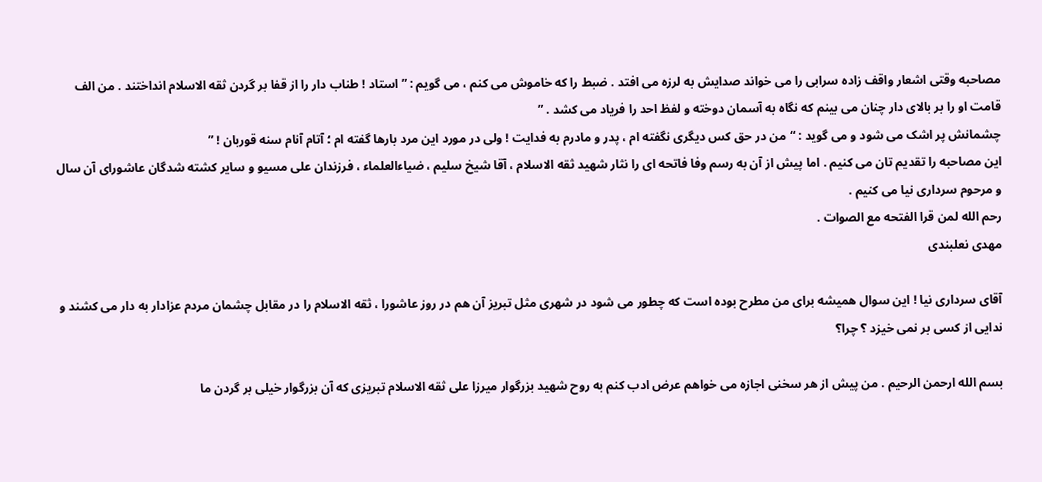مصاحبه وقتی اشعار واقف زاده سرابی را می خواند صدایش به لرزه می افتد . ضبط را که خاموش می کنم ، می گویم : ” استاد ! طناب دار را از قفا بر گردن ثقه الاسلام انداختند . من الف قامت او را بر بالای دار چنان می بینم که نگاه به آسمان دوخته و لفظ احد را فریاد می کشد . ”
چشمانش پر اشک می شود و می گوید : “من در حق کس دیگری نگفته ام ، پدر و مادرم به فدایت ! ولی در مورد این مرد بارها گفته ام ؛ آتام آنام سنه قوربان ! ”
این مصاحبه را تقدیم تان می کنیم . اما پیش از آن به رسم وفا فاتحه ای را نثار شهید ثقه الاسلام ، آقا شیخ سلیم ، ضیاءالعلماء ، فرزندان علی مسیو و سایر کشته شدگان عاشورای آن سال و مرحوم سرداری نیا می کنیم .
رحم الله لمن قرا الفتحه مع الصوات .
مهدی نعلبندی

آقای سرداری نیا ! این سوال همیشه برای من مطرح بوده است که چطور می شود در شهری مثل تبریز آن هم در روز عاشورا ، ثقه الاسلام را در مقابل چشمان مردم عزادار به دار می کشند و ندایی از کسی بر نمی خیزد ؟ چرا؟

بسم الله ارحمن الرحیم . من پیش از هر سخنی اجازه می خواهم عرض ادب کنم به روح شهید بزرگوار میرزا علی ثقه الاسلام تبریزی که آن بزرگوار خیلی بر گردن ما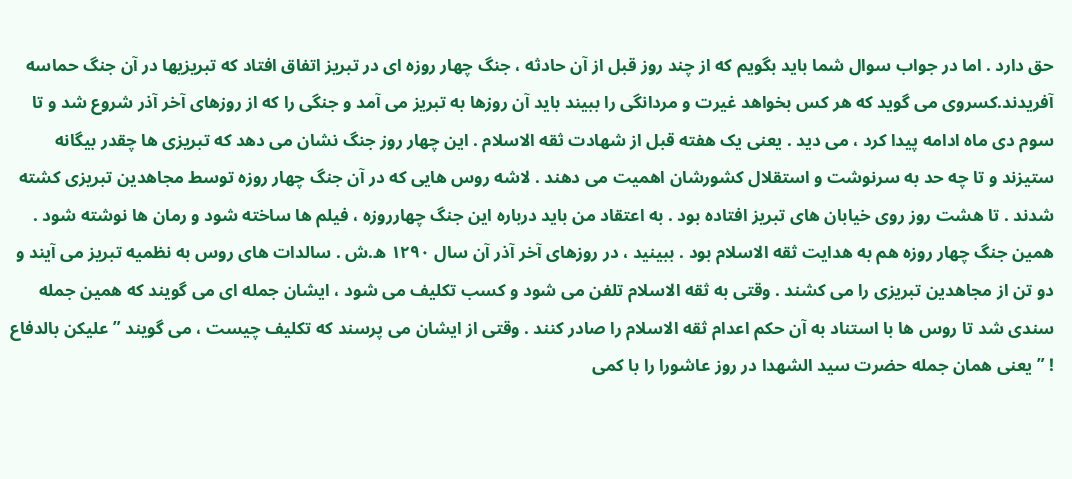حق دارد . اما در جواب سوال شما باید بگویم که از چند روز قبل از آن حادثه ، جنگ چهار روزه ای در تبریز اتفاق افتاد که تبریزیها در آن جنگ حماسه آفریدند.کسروی می گوید که هر کس بخواهد غیرت و مردانگی را ببیند باید آن روزها به تبریز می آمد و جنگی را که از روزهای آخر آذر شروع شد و تا سوم دی ماه ادامه پیدا کرد ، می دید . یعنی یک هفته قبل از شهادت ثقه الاسلام . این چهار روز جنگ نشان می دهد که تبریزی ها چقدر بیگانه ستیزند و تا چه حد به سرنوشت و استقلال کشورشان اهمیت می دهند . لاشه روس هایی که در آن جنگ چهار روزه توسط مجاهدین تبریزی کشته شدند . تا هشت روز روی خیابان های تبریز افتاده بود . به اعتقاد من باید درباره این جنگ چهارروزه ، فیلم ها ساخته شود و رمان ها نوشته شود . همین جنگ چهار روزه هم به هدایت ثقه الاسلام بود . ببینید ، در روزهای آخر آذر آن سال ۱۲۹۰ ه.ش . سالدات های روس به نظمیه تبریز می آیند و دو تن از مجاهدین تبریزی را می کشند . وقتی به ثقه الاسلام تلفن می شود و کسب تکلیف می شود ، ایشان جمله ای می گویند که همین جمله سندی شد تا روس ها با استناد به آن حکم اعدام ثقه الاسلام را صادر کنند . وقتی از ایشان می پرسند که تکلیف چیست ، می گویند ” علیکن بالدفاع ! ” یعنی همان جمله حضرت سید الشهدا در روز عاشورا را با کمی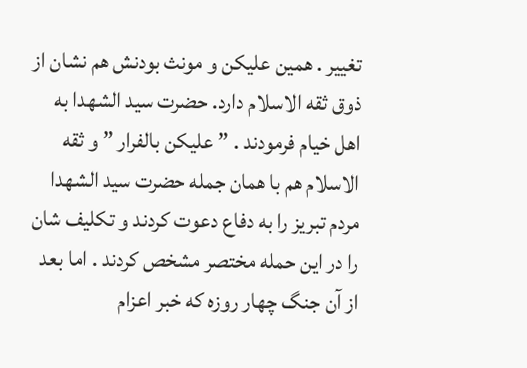تغییر . همین علیکن و مونث بودنش هم نشان از ذوق ثقه الاسلام دارد. حضرت سید الشهدا به اهل خیام فرمودند . ” علیکن بالفرار ” و ثقه الاسلام هم با همان جمله حضرت سید الشهدا مردم تبریز را به دفاع دعوت کردند و تکلیف شان را در این حمله مختصر مشخص کردند . اما بعد از آن جنگ چهار روزه که خبر اعزام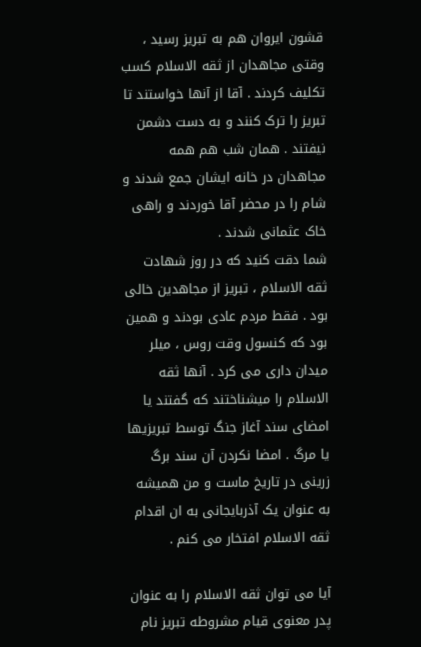قشون ایروان هم به تبریز رسید ، وقتی مجاهدان از ثقه الاسلام کسب تکلیف کردند . آقا از آنها خواستند تا تبریز را ترک کنند و به دست دشمن نیفتند . همان شب هم همه مجاهدان در خانه ایشان جمع شدند و شام را در محضر آقا خوردند و راهی خاک عثمانی شدند .
شما دقت کنید که در روز شهادت ثقه الاسلام ، تبریز از مجاهدین خالی بود . فقط مردم عادی بودند و همین بود که کنسول وقت روس ، میلر میدان داری می کرد . آنها ثقه الاسلام را میشناختند که گفتند یا امضای سند آغاز جنگ توسط تبریزیها یا مرگ . امضا نکردن آن سند برگ زرینی در تاریخ ماست و من همیشه به عنوان یک آذربایجانی به ان اقدام ثقه الاسلام افتخار می کنم .

آیا می توان ثقه الاسلام را به عنوان پدر معنوی قیام مشروطه تبریز نام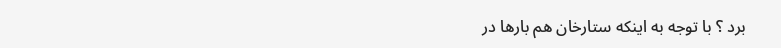برد ؟ با توجه به اینکه ستارخان هم بارها در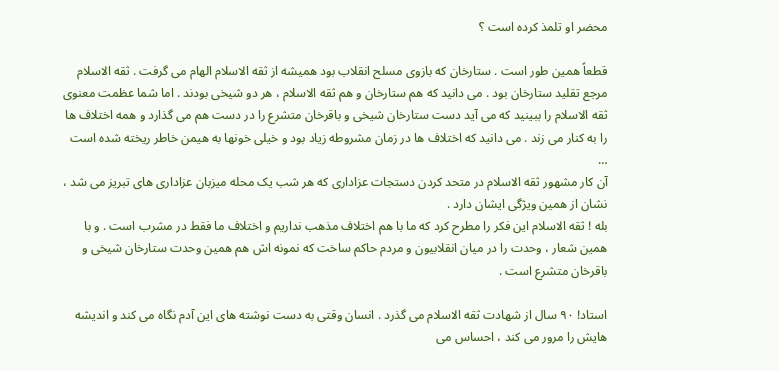محضر او تلمذ کرده است ؟

قطعاً همین طور است . ستارخان که بازوی مسلح انقلاب بود همیشه از ثقه الاسلام الهام می گرفت . ثقه الاسلام مرجع تقلید ستارخان بود . می دانید که هم ستارخان و هم ثقه الاسلام ، هر دو شیخی بودند . اما شما عظمت معنوی ثقه الاسلام را ببینید که می آید دست ستارخان شیخی و باقرخان متشرع را در دست هم می گذارد و همه اختلاف ها را به کنار می زند . می دانید که اختلاف ها در زمان مشروطه زیاد بود و خیلی خونها به هیمن خاطر ریخته شده است …
آن کار مشهور ثقه الاسلام در متحد کردن دستجات عزاداری که هر شب یک محله میزبان عزاداری های تبریز می شد ، نشان از همین ویژگی ایشان دارد .
بله ! ثقه الاسلام این فکر را مطرح کرد که ما با هم اختلاف مذهب نداریم و اختلاف ما فقط در مشرب است . و با همین شعار ، وحدت را در میان انقلابیون و مردم حاکم ساخت که نمونه اش هم همین وحدت ستارخان شیخی و باقرخان متشرع است .

استاد! ۹۰ سال از شهادت ثقه الاسلام می گذرد . انسان وقتی به دست نوشته های این آدم نگاه می کند و اندیشه هایش را مرور می کند ، احساس می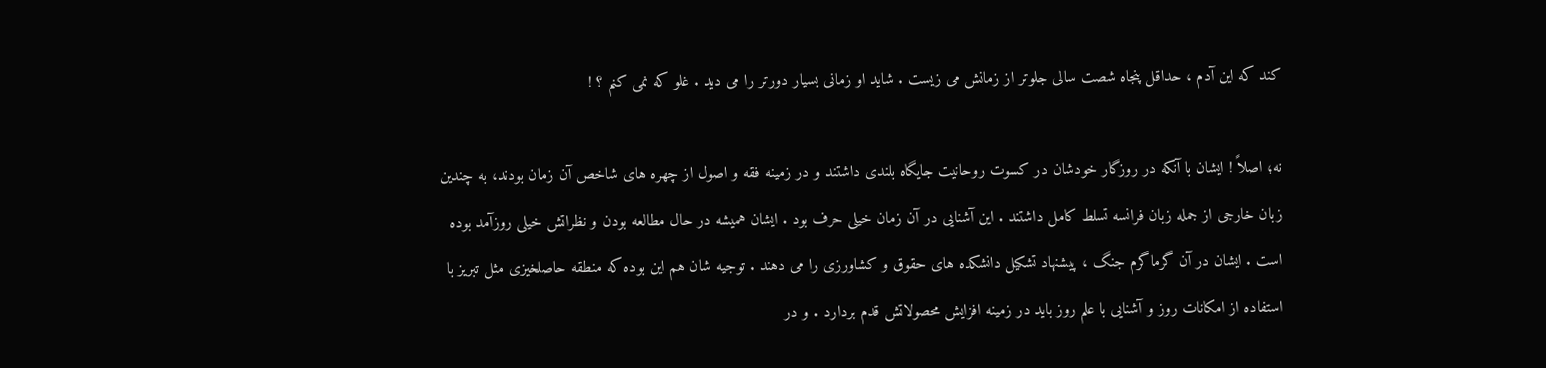کند که این آدم ، حداقل پنجاه شصت سالی جلوتر از زمانش می زیست . شاید او زمانی بسیار دورتر را می دید . غلو که نمی کنم ؟ !

نه؛ اصلاً ! ایشان با آنکه در روزگار خودشان در کسوت روحانیت جایگاه بلندی داشتند و در زمینه فقه و اصول از چهره های شاخص آن زمان بودند، به چندین زبان خارجی از جمله زبان فرانسه تسلط کامل داشتند . این آشنایی در آن زمان خیلی حرف بود . ایشان همیشه در حال مطالعه بودن و نظراتش خیلی روزآمد بوده است . ایشان در آن گرماگرم جنگ ، پیشنهاد تشکیل دانشکده های حقوق و کشاورزی را می دهند . توجیه شان هم این بوده که منطقه حاصلخیزی مثل تبریز با استفاده از امکانات روز و آشنایی با علم روز باید در زمینه افزایش محصولاتش قدم بردارد . و در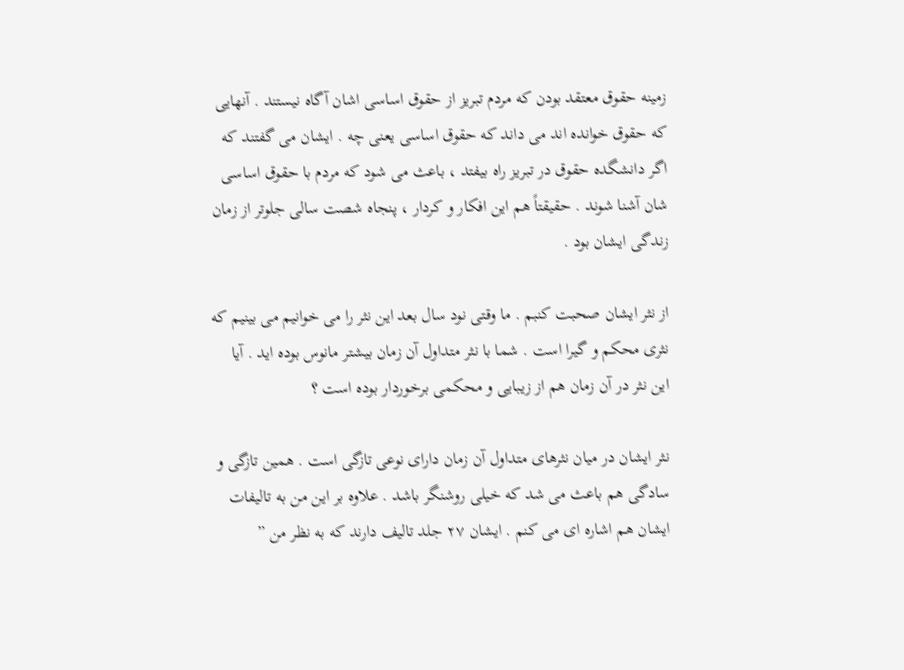زمینه حقوق معتقد بودن که مردم تبریز از حقوق اساسی اشان آگاه نیستند . آنهایی که حقوق خوانده اند می داند که حقوق اساسی یعنی چه . ایشان می گفتند که اگر دانشگده حقوق در تبریز راه بیفتد ، باعث می شود که مردم با حقوق اساسی شان آشنا شوند . حقیقتاً هم این افکار و کردار ، پنجاه شصت سالی جلوتر از زمان زندگی ایشان بود .

از نثر ایشان صحبت کنبم . ما وقتی نود سال بعد این نثر را می خوانیم می بینیم که نثری محکم و گیرا است . شما با نثر متداول آن زمان بیشتر مانوس بوده اید . آیا این نثر در آن زمان هم از زیبایی و محکمی برخوردار بوده است ؟

نثر ایشان در میان نثرهای متداول آن زمان دارای نوعی تازگی است . همین تازگی و سادگی هم باعث می شد که خیلی روشنگر باشد . علاوه بر این من به تالیفات ایشان هم اشاره ای می کنم . ایشان ۲۷ جلد تالیف دارند که به نظر من ”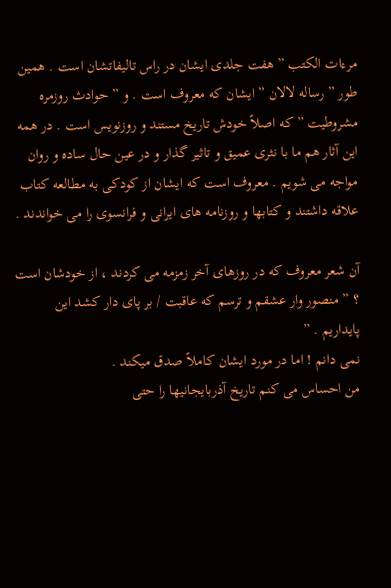مرءات الکتب ” هفت جلدی ایشان در راس تالیفاتشان است . همین طور ” رساله لالان ” ایشان که معروف است . و ” حوادث روزمره مشروطیت ” که اصلاً خودش تاریخ مستند و روزنویس است . در همه این آثار هم ما با نثری عمیق و تاثیر گذار و در عین حال ساده و روان مواجه می شویم . معروف است که ایشان از کودکی به مطالعه کتاب علاقه داشتند و کتابها و روزنامه های ایرانی و فرانسوی را می خواندند .

آن شعر معروف که در روزهای آخر زمزمه می کردند ، از خودشان است ؟ ” منصور وار عشقم و ترسم که عاقبت / بر پای دار کشد این پایداریم . ”
نمی دانم ! اما در مورد ایشان کاملاً صدق میکند .
من احساس می کنم تاریخ آذربایجانیها را حتی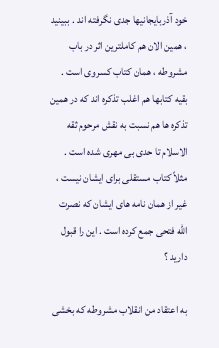خود آذربایجانیها جدی نگرفته اند . ببینید ، همین الان هم کاملترین اثر در باب مشروطه ، همان کتاب کسروی است . بقیه کتابها هم اغلب تذکره اند که در همین تذکره ها هم نسبت به نقش مرحوم ثقه الاسلام تا حدی بی مهری شده است . مثلاً کتاب مستقلی برای ایشان نیست ، غیر از همان نامه های ایشان که نصرت الله فتحی جمع کرده است . این را قبول دارید ؟

به اعتقاد من انقلاب مشروطه که بخشی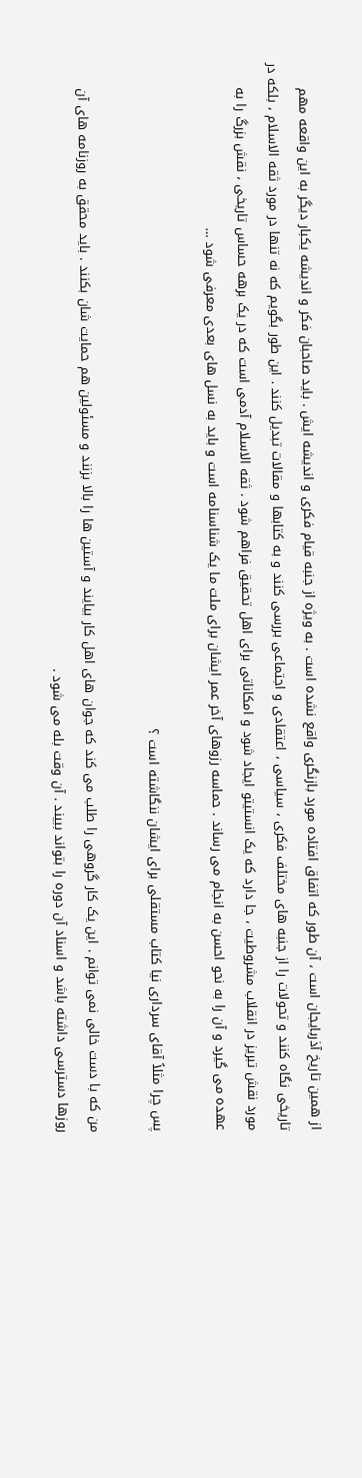از همین تاریخ آذربایجان است ، آن طور که اتفاق افتاده مورد بازنگری واقع نشده است . به ویژه از جنبه قیام فکری و اندیشه ایش . باید صاحبان فکر و اندیشه یکبار دیگر به این واقعه مهم تاریخی نگاه کنند و تحولات را از جنبه های مختلف فکری ، سیاسی ، اعتقادی و اجتماعی بررسی کنند و به کتابها و مقالات تبدیل کنند . این طور بگویم که نه تنها در مورد ثقه الاسلام ، بلکه در مورد نقش تبریز در انقلاب مشروطیت ، جا دارد که یک انستیتو ایجاد شود و امکاناتی برای اهل تحقیق فراهم شود . ثقه الاسلام آدمی است که در یک برهه حساس تاریخی ، نقش بزرگ را به عهده می گیرد و آن را به نحو احسن به انجام می رساند . حماسه رزوهای آخر عمر ایشان برای ملت ما یک شناسنامه است و باید به نسل های بعدی معرفی شود …

پس چرا مثلاً آقای سرداری نیا کتاب مستقلی برای ایشان ننگاشته است ؟

من که با دست خالی نمی توانم . این یک کار گروهی را طلب می کند که جوان های اهل کار بیایند و آستین ها را بالا بزنند و مسئولین هم حمایت شان بکنند . باید محقق به روزنامه های آن روزها دسترسی داشته باشد و اسناد آن دوره را بتواند ببیند . آن وقت بله می شود .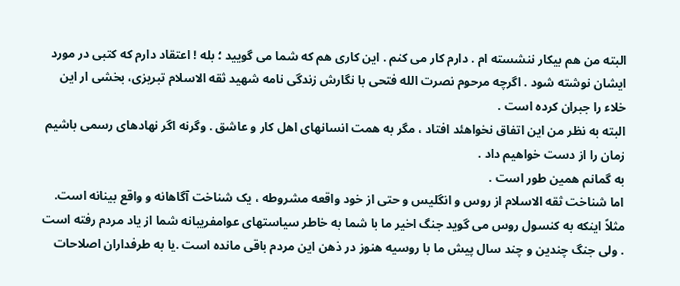البته من هم بیکار ننشسته ام . دارم کار می کنم . این کاری هم که شما می گویید ؛ بله ! اعتقاد دارم که کتبی در مورد ایشان نوشته شود . اگرچه مرحوم نصرت الله فتحی با نگارش زندگی نامه شهید ثقه الاسلام تبریزی، بخشی ار این خلاء را جبران کرده است .
البته به نظر من این اتفاق نخواهئد افتاد ، مگر به همت انسانهای اهل کار و عاشق . وگرنه اگر نهادهای رسمی باشیم زمان را از دست خواهیم داد .
به گمانم همین طور است .
اما شناخت ثقه الاسلام از روس و انگلیس و حتی از خود واقعه مشروطه ، یک شناخت آگاهانه و واقع بینانه است. مثلاً اینکه به کنسول روس می گوید جنگ اخیر ما با شما به خاطر سیاستهای عوامفریبانه شما از یاد مردم رفته است . ولی جنگ چندین و چند سال پیش ما با روسیه هنوز در ذهن این مردم باقی مانده است .یا به طرفداران اصلاحات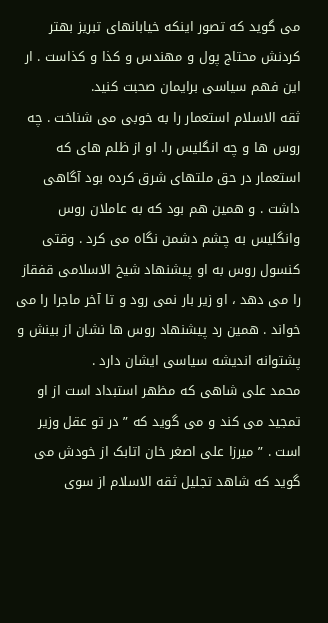می گوید که تصور اینکه خیابانهای تبریز بهتر کردنش محتاج پول و مهندس و کذا و کذاست . ار این فهم سیاسی برایمان صحبت کنید.
ثقه الاسلام استعمار را به خوبی می شناخت . چه روس ها و چه انگلیس را. او از ظلم های که استعمار در حق ملتهای شرق کرده بود آگاهی داشت . و همین هم بود که به عاملان روس وانگلیس به چشم دشمن نگاه می کرد . وقتی کنسول روس به او پیشنهاد شیخ الاسلامی قفقاز را می دهد ، او زیر بار نمی رود و تا آخر ماجرا را می خواند . همین رد پیشنهاد روس ها نشان از بینش و پشتوانه اندیشه سیاسی ایشان دارد .
محمد علی شاهی که مظهر استبداد است از او تمجید می کند و می گوید که ” در تو عقل وزیر است . ” میرزا علی اصغر خان اتابک از خودش می گوید که شاهد تجلیل ثقه الاسلام از سوی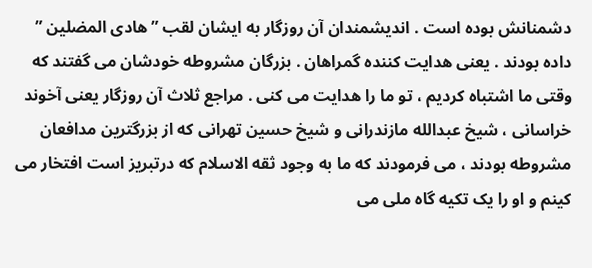دشمنانش بوده است . اندیشمندان آن روزگار به ایشان لقب ” هادی المضلین ” داده بودند . یعنی هدایت کننده گمراهان . بزرگان مشروطه خودشان می گفتند که وقتی ما اشتباه کردیم ، تو ما را هدایت می کنی . مراجع ثلاث آن روزگار یعنی آخوند خراسانی ، شیخ عبدالله مازندرانی و شیخ حسین تهرانی که از بزرگترین مدافعان مشروطه بودند ، می فرمودند که ما به وجود ثقه الاسلام که درتبریز است افتخار می کینم و او را یک تکیه گاه ملی می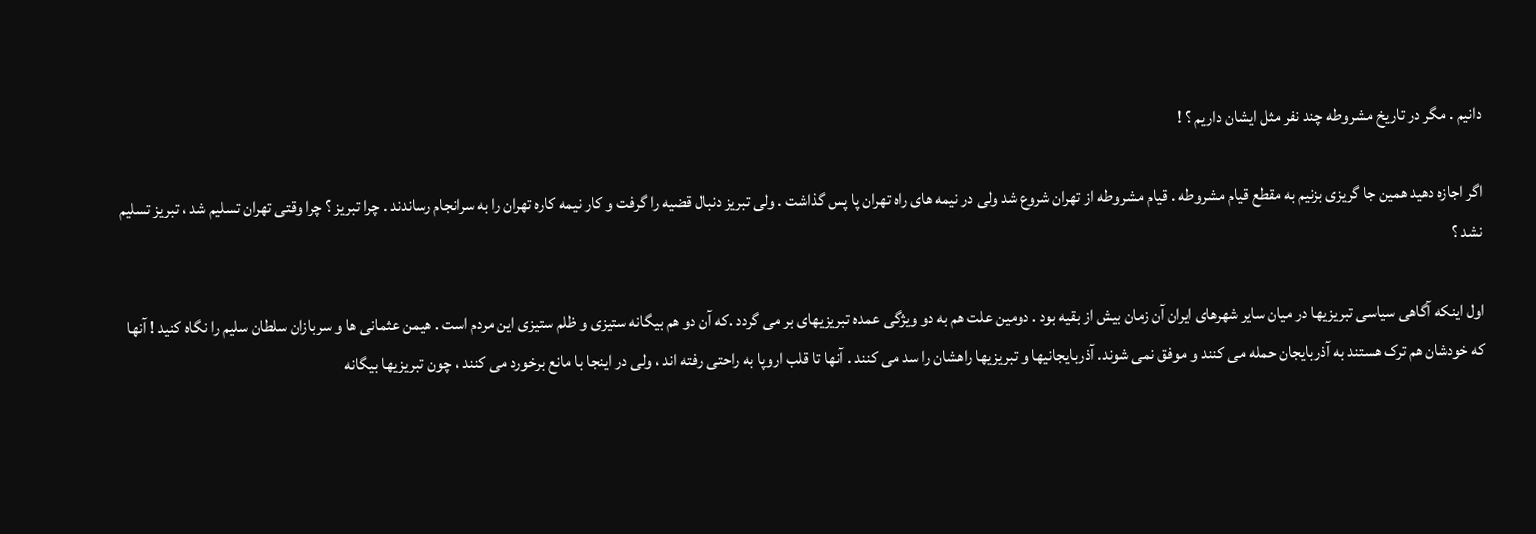دانیم . مگر در تاریخ مشروطه چند نفر مثل ایشان داریم ؟ !

اگر اجازه دهید همین جا گریزی بزنیم به مقطع قیام مشروطه . قیام مشروطه از تهران شروع شد ولی در نیمه های راه تهران پا پس گذاشت . ولی تبریز دنبال قضیه را گرفت و کار نیمه کاره تهران را به سرانجام رساندند . چرا تبریز ؟ چرا وقتی تهران تسلیم شد ، تبریز تسلیم نشد ؟

اول اینکه آگاهی سیاسی تبریزیها در میان سایر شهرهای ایران آن زمان بیش از بقیه بود . دومین علت هم به دو ویژگی عمده تبریزیهای بر می گردد .که آن دو هم بیگانه ستیزی و ظلم ستیزی این مردم است . هیمن عثمانی ها و سربازان سلطان سلیم را نگاه کنید ! آنها که خودشان هم ترک هستند به آذربایجان حمله می کنند و موفق نمی شوند. آذربایجانیها و تبریزیها راهشان را سد می کنند . آنها تا قلب اروپا به راحتی رفته اند ، ولی در اینجا با مانع برخورد می کنند ، چون تبریزیها بیگانه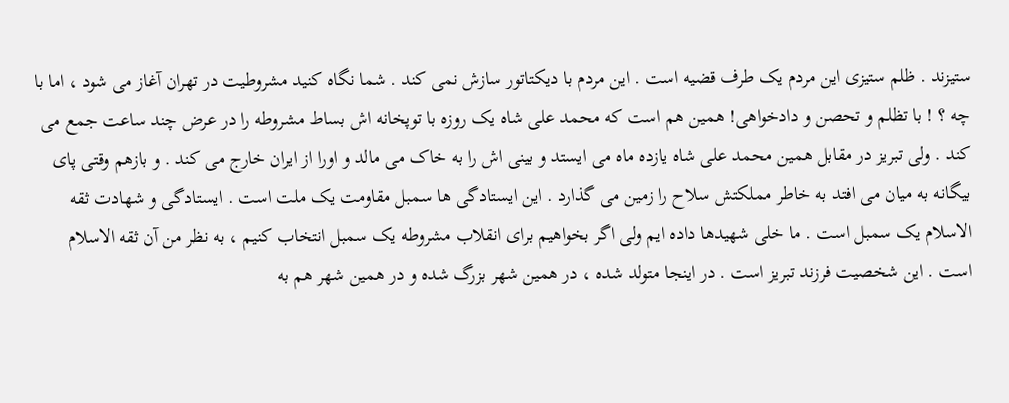ستیزند . ظلم ستیزی این مردم یک طرف قضیه است . این مردم با دیکتاتور سازش نمی کند . شما نگاه کنید مشروطیت در تهران آغاز می شود ، اما با چه ؟ ! با تظلم و تحصن و دادخواهی! همین هم است که محمد علی شاه یک روزه با توپخانه اش بساط مشروطه را در عرض چند ساعت جمع می کند . ولی تبریز در مقابل همین محمد علی شاه یازده ماه می ایستد و بینی اش را به خاک می مالد و اورا از ایران خارج می کند . و بازهم وقتی پای بیگانه به میان می افتد به خاطر مملکتش سلاح را زمین می گذارد . این ایستادگی ها سمبل مقاومت یک ملت است . ایستادگی و شهادت ثقه الاسلام یک سمبل است . ما خلی شهیدها داده ایم ولی اگر بخواهیم برای انقلاب مشروطه یک سمبل انتخاب کنیم ، به نظر من آن ثقه الاسلام است . این شخصیت فرزند تبریز است . در اینجا متولد شده ، در همین شهر بزرگ شده و در همین شهر هم به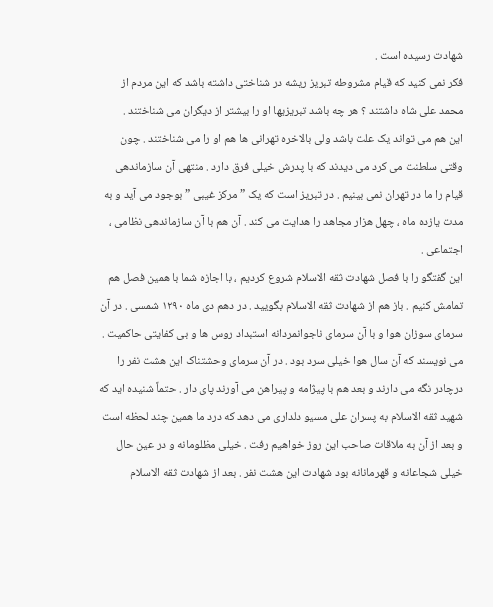شهادت رسیده است .
فکر نمی کنید که قیام مشروطه تبریز ریشه در شناختی داشته باشد که این مردم از محمد علی شاه داشتند ؟ هر چه باشد تبریزیها او را بیشتر از دیگران می شناختند .
این هم می تواند یک علت باشد ولی بالاخره تهرانی ها هم او را می شناختند . چون وقتی سلطنت می کرد می دیدند که با پدرش خیلی فرق دارد . منتهی آن سازماندهی قیام را ما در تهران نمی بینیم . در تبریز است که یک ” مرکز غیبی ” بوجود می آید و به مدت یازده ماه ، چهل هزار مجاهد را هدایت می کند . آن هم با آن سازماندهی نظامی ، اجتماعی .
این گفتگو را با فصل شهادت ثقه الاسلام شروع کردیم ، با اجازه شما با همین فصل هم تمامش کنیم . باز هم از شهادت ثقه الاسلام بگویید . در دهم دی ماه ۱۲۹۰ شمسی . در آن سرمای سوزان هوا و با آن سرمای ناجوانمردانه استبداد روس ها و بی کفایتی حاکمیت .
می نویسند که آن سال هوا خیلی سرد بود . در آن سرمای وحشتناک این هشت نفر را درچادر نگه می دارند و بعد هم با پیژامه و پیراهن می آورند پای دار . حتماً شنیده اید که شهید ثقه الاسلام به پسران علی مسیو دلداری می دهد که درد ما همین چند لحظه است و بعد از آن به ملاقات صاحب این روز خواهیم رفت . خیلی مظلومانه و در عین حال خیلی شجاعانه و قهرمانانه بود شهادت این هشت نفر . بعد از شهادت ثقه الاسلام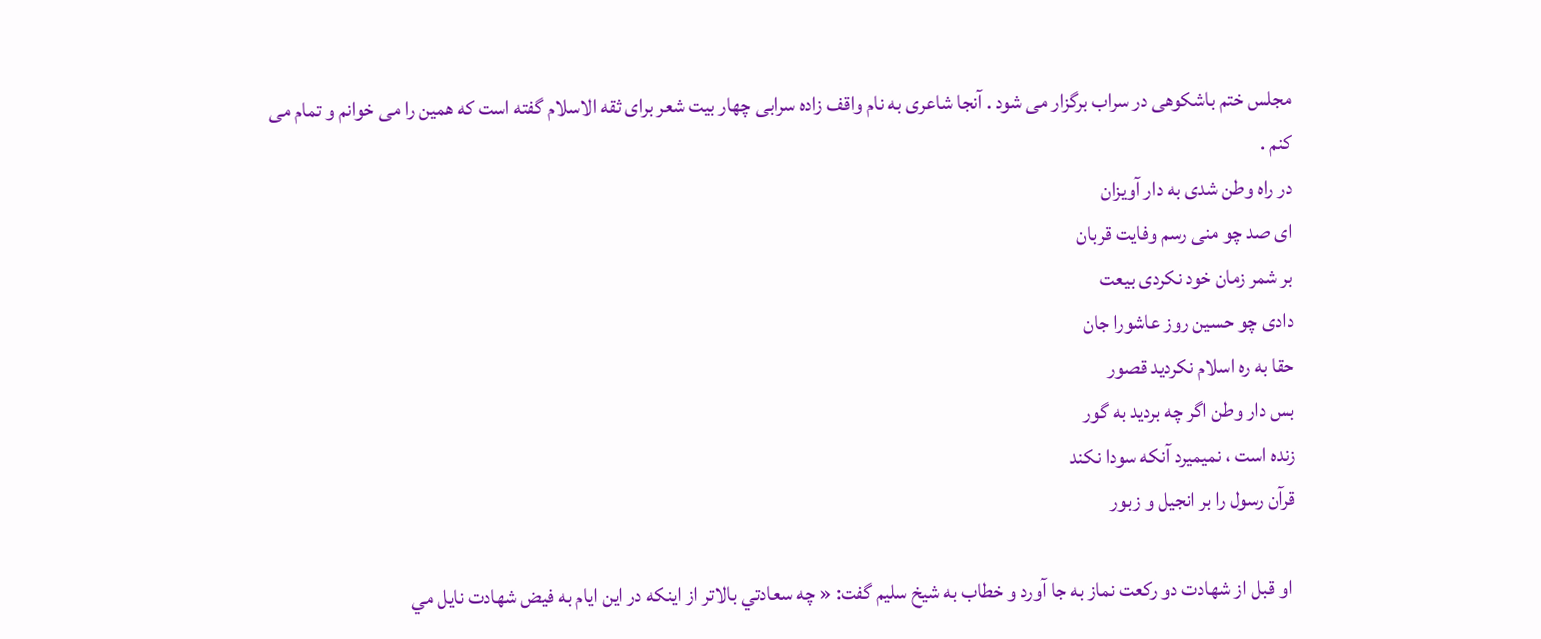مجلس ختم باشکوهی در سراب برگزار می شود . آنجا شاعری به نام واقف زاده سرابی چهار بیت شعر برای ثقه الاسلام گفته است که همین را می خوانم و تمام می کنم .
در راه وطن شدی به دار آویزان
ای صد چو منی رسم وفایت قربان
بر شمر زمان خود نکردی بیعت
دادی چو حسین روز عاشورا جان
حقا به ره اسلام نکردید قصور
بس دار وطن اگر چه بردید به گور
زنده است ، نمیمیرد آنکه سودا نکند
قرآن رسول را بر انجیل و زبور

 او قبل از شهادت دو ركعت نماز به جا آورد و خطاب به شيخ سليم گفت: « چه سعادتي بالاتر از اينكه در اين ايام به فيض شهادت نايل مي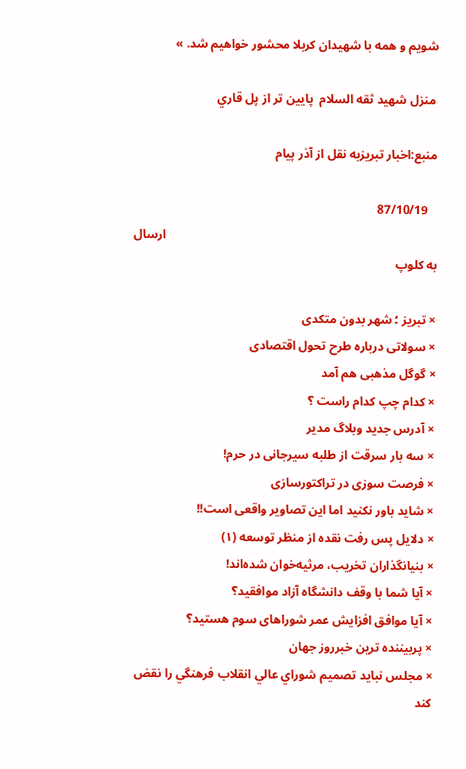شويم و همه با شهيدان كربلا محشور خواهيم شد. »

 منزل شهید ثقه السلام  پايين تر از پل قاري

منبع:اخبار تبريزبه نقل از آذر پيام

   87/10/19
                                                                                       ارسال به کلوپ

× تبریز ؛ شهر بدون متکدی
× سولاتی درباره طرح تحول اقتصادی
× گوگل مذهبی هم آمد
× کدام چپ کدام راست ؟
× آدرس جديد وبلاگ مدير
× سه بار سرقت از طلبه سيرجانی در حرم!
× فرصت سوزی در تراکتورسازی
× شاید باور نکنید اما این تصاویر واقعی است!!
× دلایل پس رفت نقده از منظر توسعه (۱)
× بنیانگذاران تخریب، مرثیه‌خوان شده‌اند!
× آيا شما با وقف دانشگاه آزاد موافقيد؟
× آيا موافق افزايش عمر شوراهای سوم هستيد؟
× پربیننده ترین خبرروز جهان
× مجلس نبايد تصميم شوراي عالي انقلاب فرهنگي را نقض كند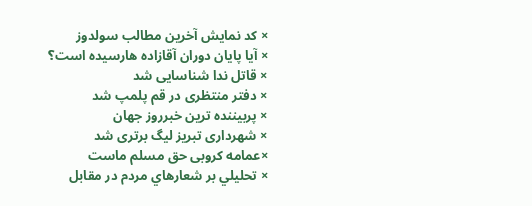× كد نمايش آخرين مطالب سولدوز
× آیا پايان دوران آقازاده هارسيده است؟
× قاتل ندا شناسایی شد
× دفتر منتظری در قم پلمپ شد
× پربیننده ترین خبرروز جهان
× شهرداری تبريز ليگ برتری شد
×عمامه كروبی حق مسلم ماست
× تحليلي بر شعارهاي مردم در مقابل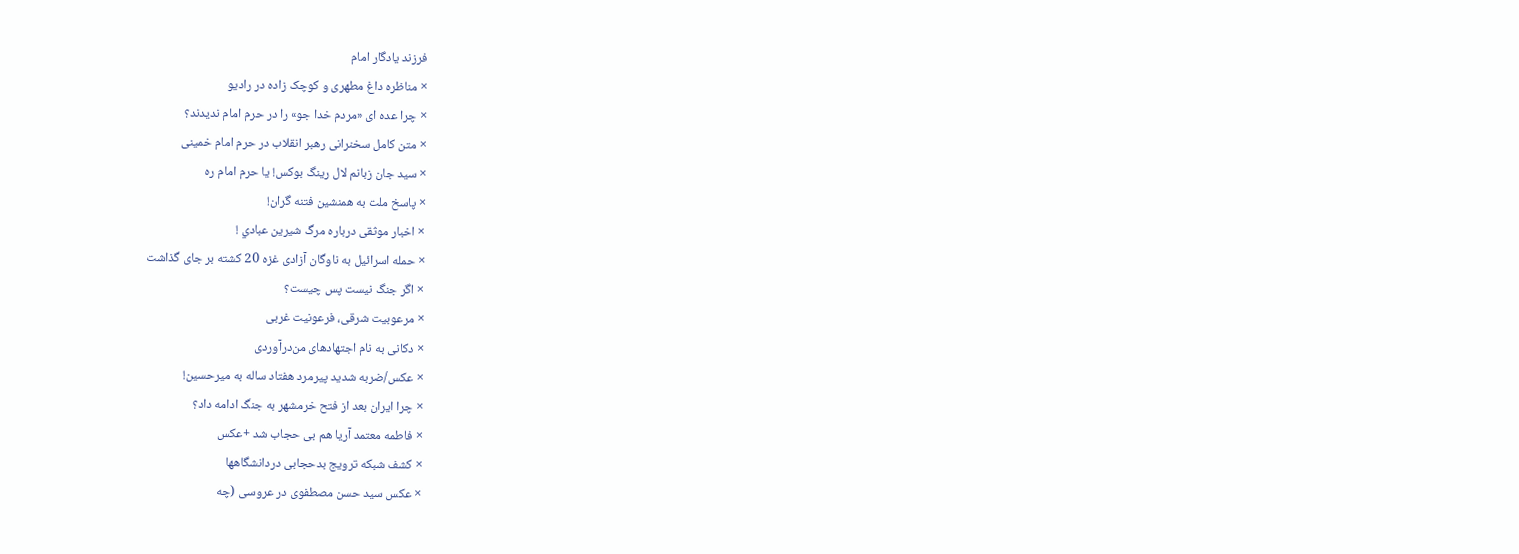فرزند يادگار امام
× مناظره داغ مطهری و کوچک زاده در رادیو
× چرا عده ای «مردم خدا جو» را در حرم امام نديدند؟
× متن كامل سخنرانی رهبر انقلاب در حرم امام خمينی
× سيد جان زبانم لال رينگ بوكس! يا حرم امام ره
× پاسخ ملت به همنشین فتنه گران!
× اخبار موثقی درباره مرگ شيرين عبادي !
× حمله اسرائیل به ناوگان آزادی غزه 20 کشته بر جای گذاشت
× اگر جنگ نیست پس چیست؟
× مرعوبیت شرقی، فرعونیت غربی
× دکانی به نام اجتهادهای من‌درآوردی
× عکس/ضربه شدید پیرمرد هفتاد ساله به میرحسین!
× چرا ایران بعد از فتح خرمشهر به جنگ ادامه داد؟
× فاطمه معتمد آريا هم بی حجاب شد +عكس
× کشف شبکه ترویج بدحجابی دردانشگاهها
× عكس سيد حسن مصطفوی در عروسی (چه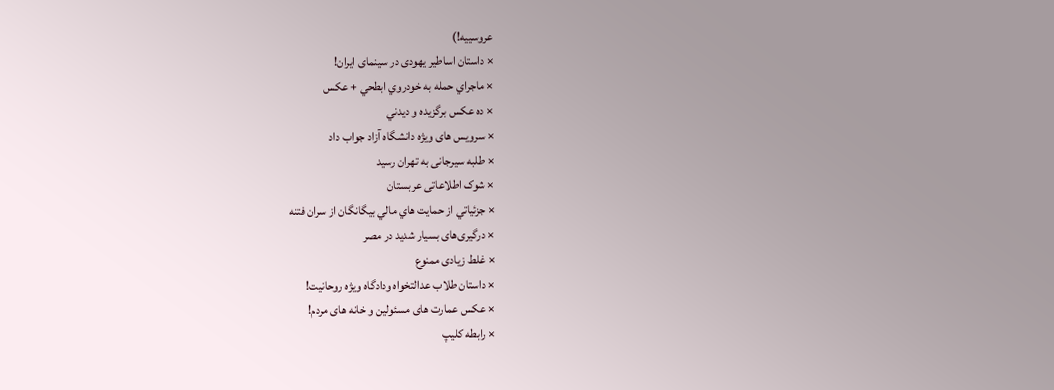عروسييه!)
× داستان اساطیر یهودی در سینمای ایران!
× ماجراي حمله به خودروي ابطحي + عكس
× ده عكس برگزيده و ديدني
× سرویس های ویژه دانشگاه آزاد جواب داد
× طلبه سيرجانی به تهران رسيد
× شوک اطلاعاتی عربستان
× جزئياتي از حمايت هاي مالي بيگانگان از سران فتنه
× درگیری‌های بسیار شدید در مصر
× غلط زیادی ممنوع
× داستان طلاب عدالتخواه ودادگاه ويژه روحانيت!
× عكس عمارت های مسئولین و خانه های مردم!
× رابطه كليپ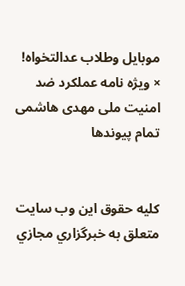موبايل وطلاب عدالتخواه!
× ويژه نامه عملكرد ضد امنيت ملی مهدی هاشمی
تمام پيوندها


كليه حقوق اين وب سايت متعلق به خبرگزاري مجازي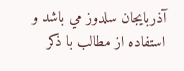آذربايجان سلدوز مي باشد و استفاده از مطالب با ذكر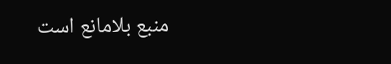منبع بلامانع است